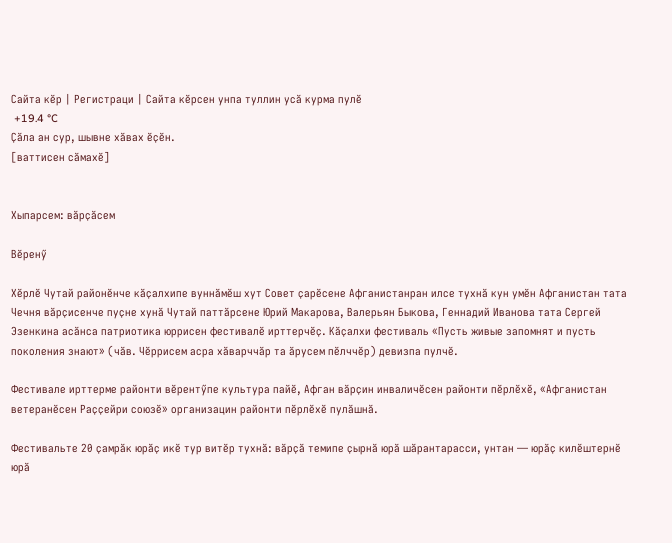Сайта кӗр | Регистраци | Сайта кӗрсен унпа туллин усӑ курма пулӗ
 +19.4 °C
Ҫӑла ан сур, шывне хӑвах ӗҫӗн.
[ваттисен сӑмахӗ]


Хыпарсем: вӑрҫӑсем

Вӗренӳ

Хӗрлӗ Чутай районӗнче кӑҫалхипе вуннӑмӗш хут Совет ҫарӗсене Афганистанран илсе тухнӑ кун умӗн Афганистан тата Чечня вӑрҫисенче пуҫне хунӑ Чутай паттӑрсене Юрий Макарова, Валерьян Быкова, Геннадий Иванова тата Сергей Эзенкина асӑнса патриотика юррисен фестивалӗ ирттерчӗҫ. Кӑҫалхи фестиваль «Пусть живые запомнят и пусть поколения знают» (чӑв. Чӗррисем асра хӑварччӑр та ӑрусем пӗлччӗр) девизпа пулчӗ.

Фестивале ирттерме районти вӗрентӳпе культура пайӗ, Афган вӑрҫин инваличӗсен районти пӗрлӗхӗ, «Афганистан ветеранӗсен Раҫҫейри союзӗ» организацин районти пӗрлӗхӗ пулӑшнӑ.

Фестивальте 20 ҫамрӑк юрӑҫ икӗ тур витӗр тухнӑ: вӑрҫӑ темипе ҫырнӑ юрӑ шӑрантарасси, унтан — юрӑҫ килӗштернӗ юрӑ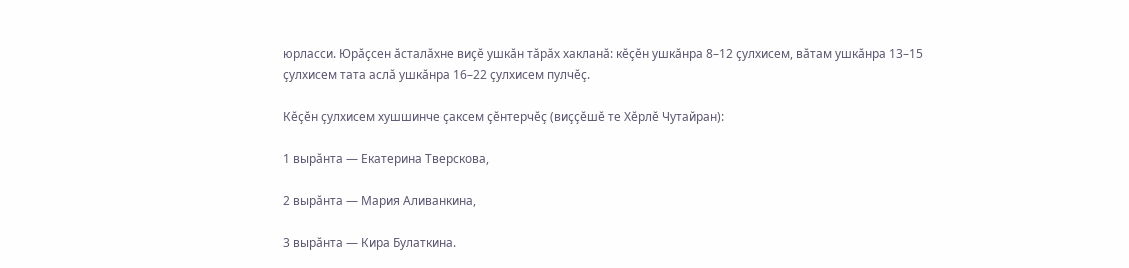юрласси. Юрӑҫсен ӑсталӑхне виҫӗ ушкӑн тӑрӑх хакланӑ: кӗҫӗн ушкӑнра 8–12 ҫулхисем, вӑтам ушкӑнра 13–15 ҫулхисем тата аслӑ ушкӑнра 16–22 ҫулхисем пулчӗҫ.

Кӗҫӗн ҫулхисем хушшинче ҫаксем ҫӗнтерчӗҫ (виҫҫӗшӗ те Хӗрлӗ Чутайран):

1 вырӑнта — Екатерина Тверскова,

2 вырӑнта — Мария Аливанкина,

3 вырӑнта — Кира Булаткина.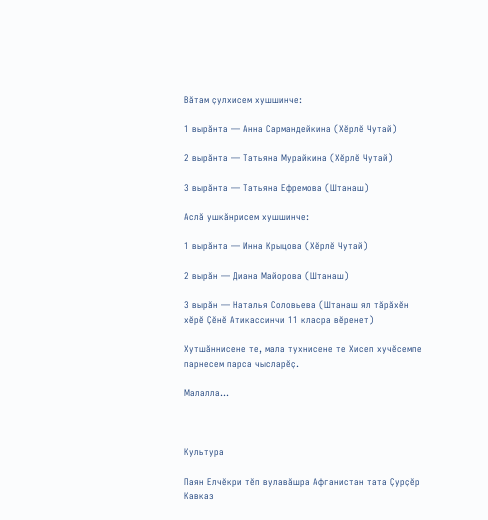Вӑтам ҫулхисем хушшинче:

1 вырӑнта — Анна Сармандейкина (Хӗрлӗ Чутай)

2 вырӑнта — Татьяна Мурайкина (Хӗрлӗ Чутай)

3 вырӑнта — Татьяна Ефремова (Штанаш)

Аслӑ ушкӑнрисем хушшинче:

1 вырӑнта — Инна Крыцова (Хӗрлӗ Чутай)

2 вырӑн — Диана Майорова (Штанаш)

3 вырӑн — Наталья Соловьева (Штанаш ял тӑрӑхӗн хӗрӗ Ҫӗнӗ Атикассинчи 11 класра вӗренет)

Хутшӑннисене те, мала тухнисене те Хисеп хучӗсемпе парнесем парса чысларӗҫ.

Малалла...



Культура

Паян Елчӗкри тӗп вулавӑшра Афганистан тата Ҫурҫӗр Кавказ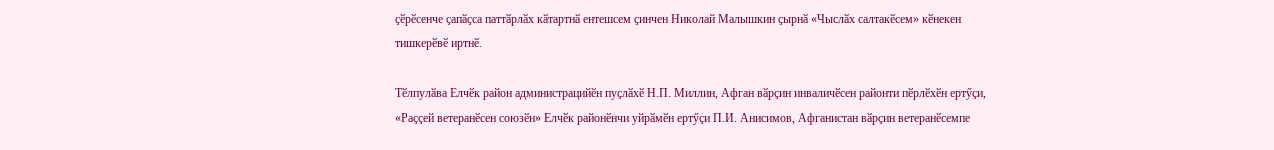ҫӗрӗсенче ҫапӑҫса паттӑрлӑх кӑтартнӑ ентешсем ҫинчен Николай Малышкин ҫырнӑ «Чыслӑх салтакӗсем» кӗнекен тишкерӗвӗ иртнӗ.

Тӗлпулӑва Елчӗк район администрацийӗн пуҫлӑхӗ Н.П. Миллин, Афган вӑрҫин инваличӗсен районти пӗрлӗхӗн ертӳҫи, «Раҫҫей ветеранӗсен союзӗн» Елчӗк районӗнчи уйрӑмӗн ертӳҫи П.И. Анисимов, Афганистан вӑрҫин ветеранӗсемпе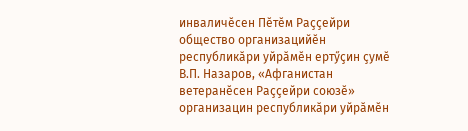инваличӗсен Пӗтӗм Раҫҫейри общество организацийӗн республикӑри уйрӑмӗн ертӳҫин ҫумӗ В.П. Назаров, «Афганистан ветеранӗсен Раҫҫейри союзӗ» организацин республикӑри уйрӑмӗн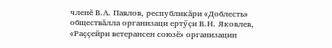членӗ В.А. Павлов, республикӑри «Доблесть» обществӑлла организаци ертӳҫи В.Н. Яковлев, «Раҫҫейри ветерансен союзӗ» организацин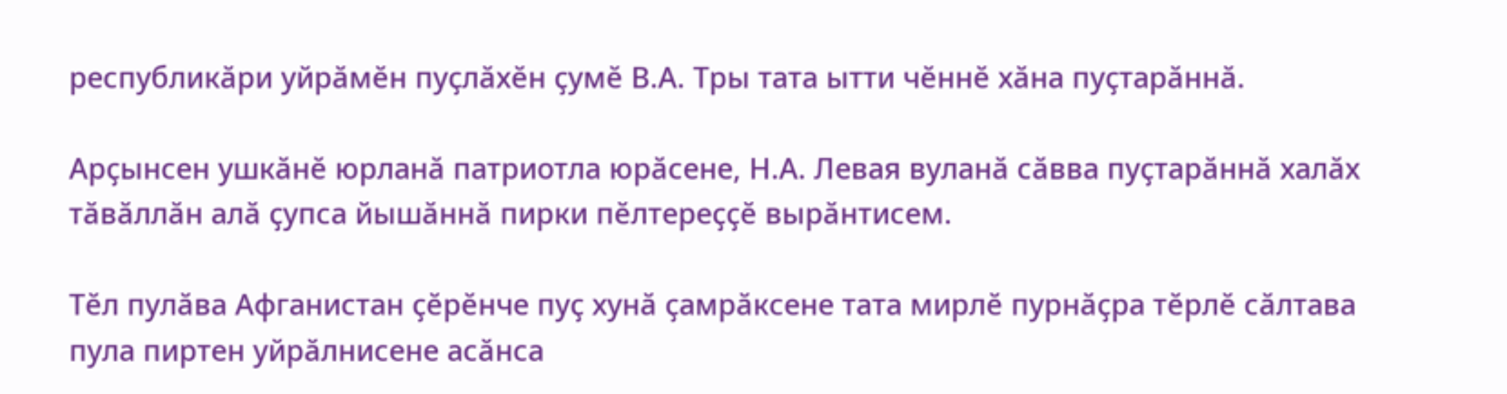республикӑри уйрӑмӗн пуҫлӑхӗн ҫумӗ В.А. Тры тата ытти чӗннӗ хӑна пуҫтарӑннӑ.

Арҫынсен ушкӑнӗ юрланӑ патриотла юрӑсене, Н.А. Левая вуланӑ сӑвва пуҫтарӑннӑ халӑх тӑвӑллӑн алӑ ҫупса йышӑннӑ пирки пӗлтереҫҫӗ вырӑнтисем.

Тӗл пулӑва Афганистан ҫӗрӗнче пуҫ хунӑ ҫамрӑксене тата мирлӗ пурнӑҫра тӗрлӗ сӑлтава пула пиртен уйрӑлнисене асӑнса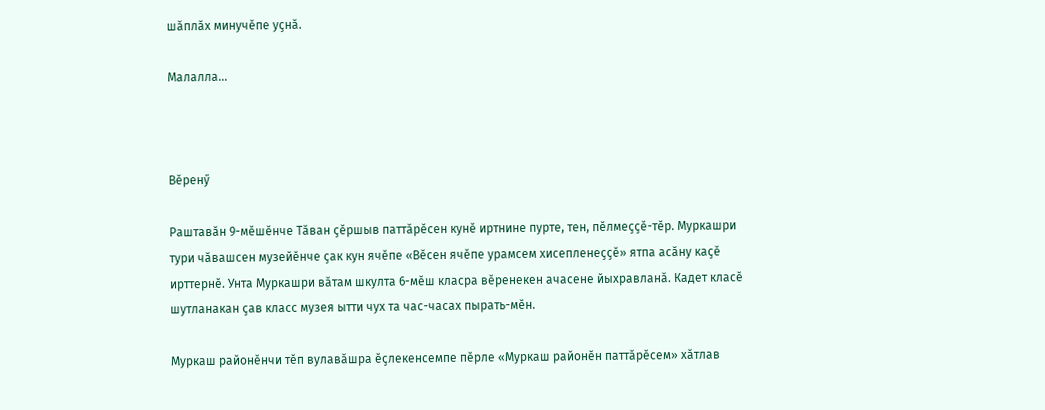шӑплӑх минучӗпе уҫнӑ.

Малалла...



Вӗренӳ

Раштавӑн 9-мӗшӗнче Тӑван ҫӗршыв паттӑрӗсен кунӗ иртнине пурте, тен, пӗлмеҫҫӗ-тӗр. Муркашри тури чӑвашсен музейӗнче ҫак кун ячӗпе «Вӗсен ячӗпе урамсем хисепленеҫҫӗ» ятпа асӑну каҫӗ ирттернӗ. Унта Муркашри вӑтам шкулта 6-мӗш класра вӗренекен ачасене йыхравланӑ. Кадет класӗ шутланакан ҫав класс музея ытти чух та час-часах пырать-мӗн.

Муркаш районӗнчи тӗп вулавӑшра ӗҫлекенсемпе пӗрле «Муркаш районӗн паттӑрӗсем» хӑтлав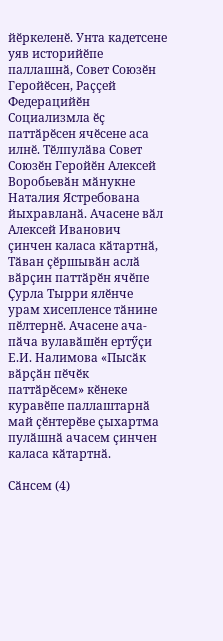йӗркеленӗ. Унта кадетсене уяв историйӗпе паллашнӑ, Совет Союзӗн Геройӗсен, Раҫҫей Федерацийӗн Социализмла ӗҫ паттӑрӗсен ячӗсене аса илнӗ. Тӗлпулӑва Совет Союзӗн Геройӗн Алексей Воробьевӑн мӑнукне Наталия Ястребована йыхравланӑ. Ачасене вӑл Алексей Иванович ҫинчен каласа кӑтартнӑ, Тӑван ҫӗршывӑн аслӑ вӑрҫин паттӑрӗн ячӗпе Ҫурла Тырри ялӗнче урам хисепленсе тӑнине пӗлтернӗ. Ачасене ача-пӑча вулавӑшӗн ертӳҫи Е.И. Налимова «Пысӑк вӑрҫӑн пӗчӗк паттӑрӗсем» кӗнеке куравӗпе паллаштарнӑ май ҫӗнтерӗве ҫыхартма пулӑшнӑ ачасем ҫинчен каласа кӑтартнӑ.

Сӑнсем (4)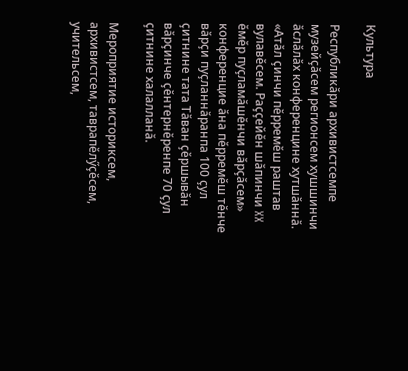Культура

Республикӑри архивистсемпе музейҫӑсем регионсем хушшинчи ӑслӑлӑх конференцине хутшӑннӑ. «Атӑл ҫинчи пӗрремӗш раштав вулавӗсем. Раҫҫейӗн шӑпинчи XX ӗмӗр пуҫламӑшӗнчи вӑрҫӑсем» конференцие ӑна пӗрремӗш тӗнче вӑрҫи пуҫланнӑранпа 100 ҫул ҫитнине тата Тӑван ҫӗршывӑн вӑрҫинче ҫӗнтернӗренпе 70 ҫул ҫитнине халалланӑ.

Мероприятие историксем, архивистсем, таврапӗлӳҫӗсем, учительсем,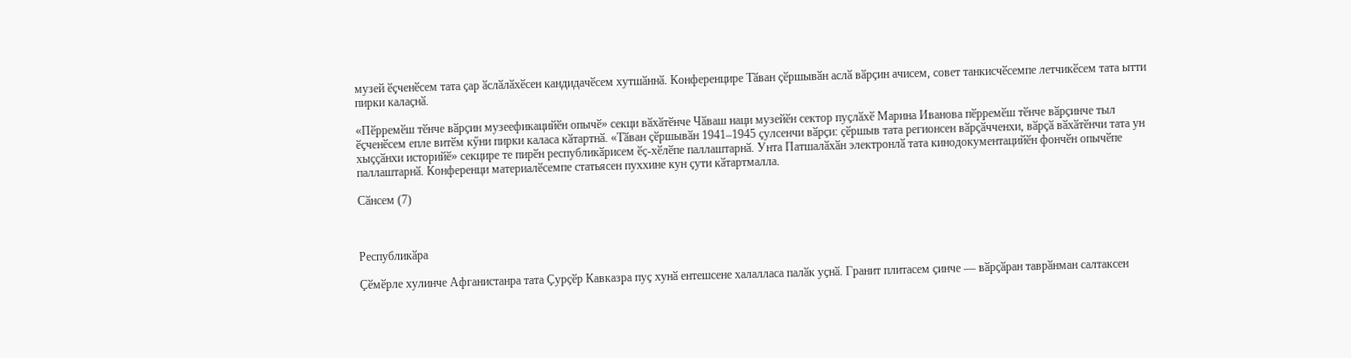музей ӗҫченӗсем тата ҫар ӑслӑлӑхӗсен кандидачӗсем хутшӑннӑ. Конференцире Тӑван ҫӗршывӑн аслӑ вӑрҫин ачисем, совет танкисчӗсемпе летчикӗсем тата ытти пирки калаҫнӑ.

«Пӗрремӗш тӗнче вӑрҫин музеефикацийӗн опычӗ» секци вӑхӑтӗнче Чӑваш наци музейӗн сектор пуҫлӑхӗ Марина Иванова пӗрремӗш тӗнче вӑрҫинче тыл ӗҫченӗсем епле витӗм кӳни пирки каласа кӑтартнӑ. «Тӑван ҫӗршывӑн 1941–1945 ҫулсенчи вӑрҫи: ҫӗршыв тата регионсен вӑрҫӑчченхи, вӑрҫӑ вӑхӑтӗнчи тата ун хыҫҫӑнхи историйӗ» секцире те пирӗн республикӑрисем ӗҫ-хӗлӗпе паллаштарнӑ. Унта Патшалӑхӑн электронлӑ тата кинодокументацийӗн фончӗн опычӗпе паллаштарнӑ. Конференци материалӗсемпе статьясен пуххине кун ҫути кӑтартмалла.

Сӑнсем (7)



Республикӑра

Ҫӗмӗрле хулинче Афганистанра тата Ҫурҫӗр Кавказра пуҫ хунӑ ентешсене халалласа палӑк уҫнӑ. Гранит плитасем ҫинче — вӑрҫӑран таврӑнман салтаксен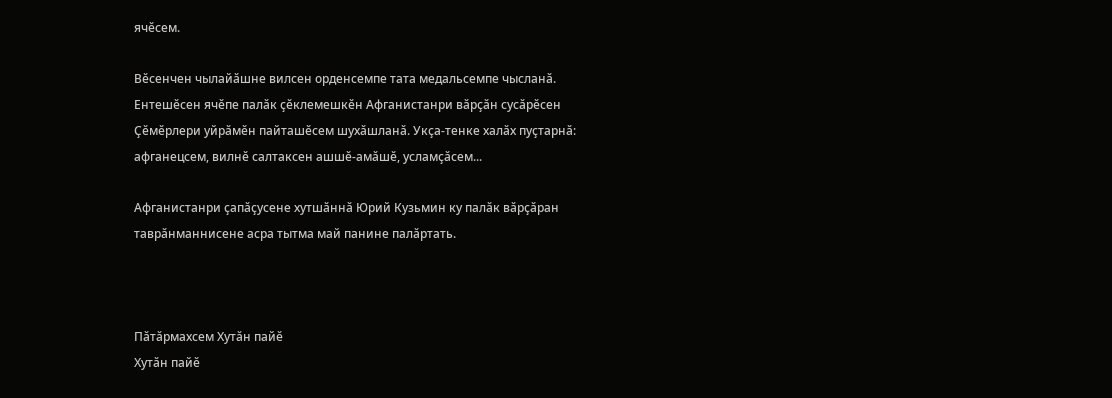ячӗсем.

Вӗсенчен чылайӑшне вилсен орденсемпе тата медальсемпе чысланӑ. Ентешӗсен ячӗпе палӑк ҫӗклемешкӗн Афганистанри вӑрҫӑн сусӑрӗсен Ҫӗмӗрлери уйрӑмӗн пайташӗсем шухӑшланӑ. Укҫа-тенке халӑх пуҫтарнӑ: афганецсем, вилнӗ салтаксен ашшӗ-амӑшӗ, усламҫӑсем...

Афганистанри ҫапӑҫусене хутшӑннӑ Юрий Кузьмин ку палӑк вӑрҫӑран таврӑнманнисене асра тытма май панине палӑртать.



Пӑтӑрмахсем Хутӑн пайӗ
Хутӑн пайӗ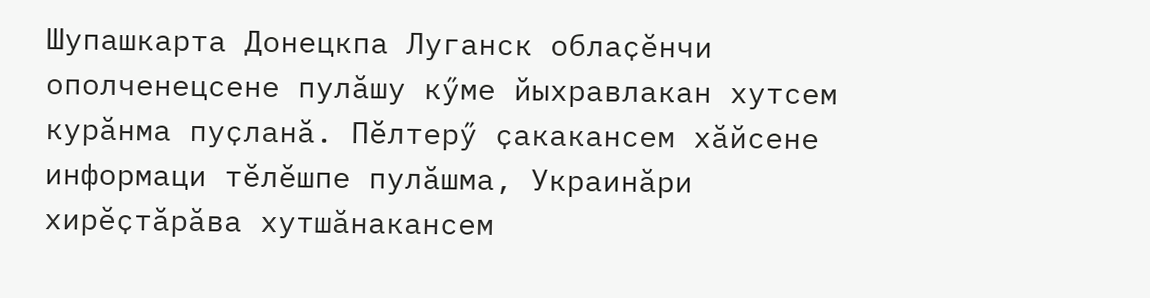Шупашкарта Донецкпа Луганск облаҫӗнчи ополченецсене пулӑшу кӳме йыхравлакан хутсем курӑнма пуҫланӑ. Пӗлтерӳ ҫакакансем хӑйсене информаци тӗлӗшпе пулӑшма, Украинӑри хирӗҫтӑрӑва хутшӑнакансем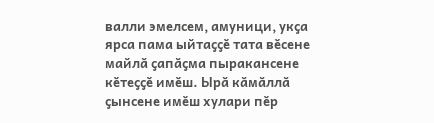валли эмелсем, амуници, укҫа ярса пама ыйтаҫҫӗ тата вӗсене майлӑ ҫапӑҫма пыракансене кӗтеҫҫӗ имӗш. Ырӑ кӑмӑллӑ ҫынсене имӗш хулари пӗр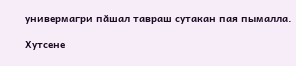универмагри пӑшал тавраш сутакан пая пымалла.

Хутсене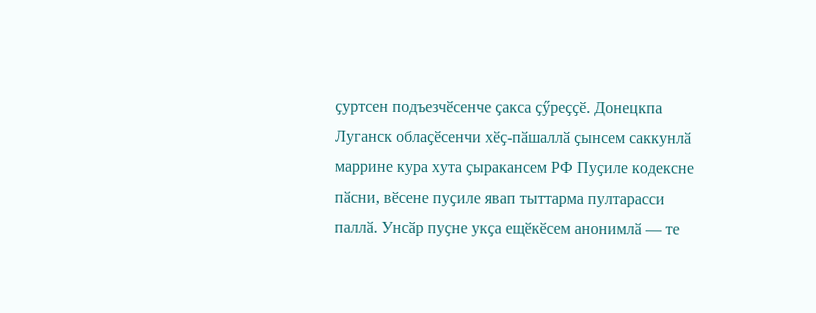ҫуртсен подъезчӗсенче ҫакса ҫӳреҫҫӗ. Донецкпа Луганск облаҫӗсенчи хӗҫ-пӑшаллӑ ҫынсем саккунлӑ маррине кура хута ҫыракансем РФ Пуҫиле кодексне пӑсни, вӗсене пуҫиле явап тыттарма пултарасси паллӑ. Унсӑр пуҫне укҫа ещӗкӗсем анонимлӑ — те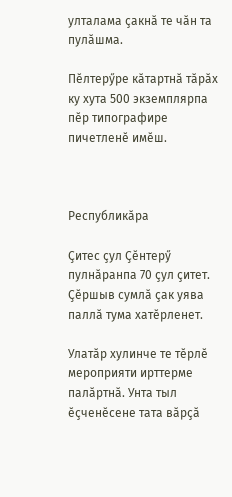улталама ҫакнӑ те чӑн та пулӑшма.

Пӗлтерӳре кӑтартнӑ тӑрӑх ку хута 500 экземплярпа пӗр типографире пичетленӗ имӗш.



Республикӑра

Ҫитес ҫул Ҫӗнтерӳ пулнӑранпа 70 ҫул ҫитет. Ҫӗршыв сумлӑ ҫак уява паллӑ тума хатӗрленет.

Улатӑр хулинче те тӗрлӗ мероприяти ирттерме палӑртнӑ. Унта тыл ӗҫченӗсене тата вӑрҫӑ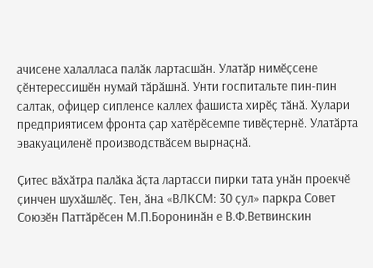ачисене халалласа палӑк лартасшӑн. Улатӑр нимӗҫсене ҫӗнтерессишӗн нумай тӑрӑшнӑ. Унти госпитальте пин-пин салтак, офицер сипленсе каллех фашиста хирӗҫ тӑнӑ. Хулари предприятисем фронта ҫар хатӗрӗсемпе тивӗҫтернӗ. Улатӑрта эвакуациленӗ производствӑсем вырнаҫнӑ.

Ҫитес вӑхӑтра палӑка ӑҫта лартасси пирки тата унӑн проекчӗ ҫинчен шухӑшлӗҫ. Тен, ӑна «ВЛКСМ: 30 ҫул» паркра Совет Союзӗн Паттӑрӗсен М.П.Боронинӑн е В.Ф.Ветвинскин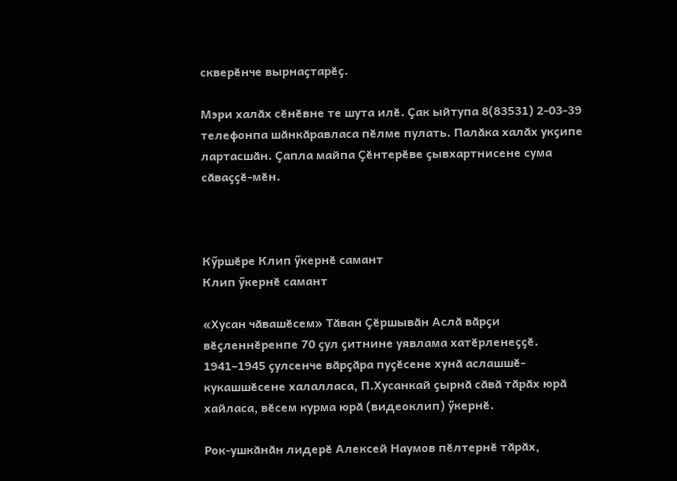скверӗнче вырнаҫтарӗҫ.

Мэри халӑх сӗнӗвне те шута илӗ. Ҫак ыйтупа 8(83531) 2-03-39 телефонпа шӑнкӑравласа пӗлме пулать. Палӑка халӑх укҫипе лартасшӑн. Ҫапла майпа Ҫӗнтерӗве ҫывхартнисене сума сӑваҫҫӗ-мӗн.



Кӳршӗре Клип ӳкернӗ самант
Клип ӳкернӗ самант

«Хусан чӑвашӗсем» Тӑван Ҫӗршывӑн Аслӑ вӑрҫи вӗҫленнӗренпе 70 ҫул ҫитнине уявлама хатӗрленеҫҫӗ. 1941–1945 ҫулсенче вӑрҫӑра пуҫӗсене хунӑ аслашшӗ-кукашшӗсене халалласа, П.Хусанкай ҫырнӑ сӑвӑ тӑрӑх юрӑ хайласа, вӗсем курма юрӑ (видеоклип) ӳкернӗ.

Рок-ушкӑнӑн лидерӗ Алексей Наумов пӗлтернӗ тӑрӑх,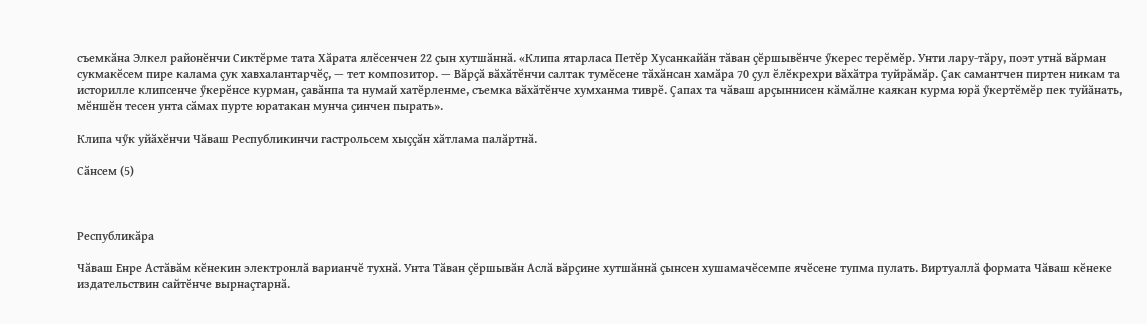съемкӑна Элкел районӗнчи Сиктӗрме тата Хӑрата ялӗсенчен 22 ҫын хутшӑннӑ. «Клипа ятарласа Петӗр Хусанкайӑн тӑван ҫӗршывӗнче ӳкерес терӗмӗр. Унти лару-тӑру, поэт утнӑ вӑрман сукмакӗсем пире калама ҫук хавхалантарчӗҫ, — тет композитор. — Вӑрҫӑ вӑхӑтӗнчи салтак тумӗсене тӑхӑнсан хамӑра 70 ҫул ӗлӗкрехри вӑхӑтра туйрӑмӑр. Ҫак самантчен пиртен никам та историлле клипсенче ӳкерӗнсе курман, ҫавӑнпа та нумай хатӗрленме, съемка вӑхӑтӗнче хумханма тиврӗ. Ҫапах та чӑваш арҫыннисен кӑмӑлне каякан курма юрӑ ӳкертӗмӗр пек туйӑнать, мӗншӗн тесен унта сӑмах пурте юратакан мунча ҫинчен пырать».

Клипа чӳк уйӑхӗнчи Чӑваш Республикинчи гастрольсем хыҫҫӑн хӑтлама палӑртнӑ.

Сӑнсем (5)



Республикӑра

Чӑваш Енре Астӑвӑм кӗнекин электронлӑ варианчӗ тухнӑ. Унта Тӑван ҫӗршывӑн Аслӑ вӑрҫине хутшӑннӑ ҫынсен хушамачӗсемпе ячӗсене тупма пулать. Виртуаллӑ формата Чӑваш кӗнеке издательствин сайтӗнче вырнаҫтарнӑ.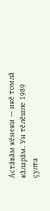Астӑвӑм кӗнеки — икӗ томлӑ кӑларӑм. Ун тӗлӗшпе 1989 ҫулта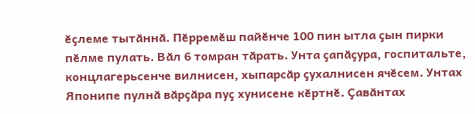ӗҫлеме тытӑннӑ. Пӗрремӗш пайӗнче 100 пин ытла ҫын пирки пӗлме пулать. Вӑл 6 томран тӑрать. Унта ҫапӑҫура, госпитальте, концлагерьсенче вилнисен, хыпарсӑр ҫухалнисен ячӗсем. Унтах Японипе пулнӑ вӑрҫӑра пуҫ хунисене кӗртнӗ. Ҫавӑнтах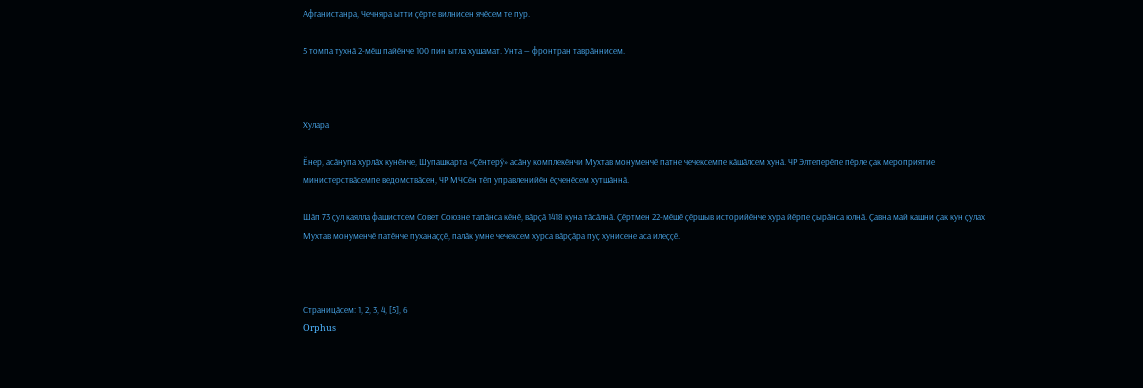Афганистанра, Чечняра ытти ҫӗрте вилнисен ячӗсем те пур.

5 томпа тухнӑ 2-мӗш пайӗнче 100 пин ытла хушамат. Унта — фронтран таврӑннисем.



Хулара

Ӗнер, асӑнупа хурлӑх кунӗнче, Шупашкарта «Ҫӗнтерӳ» асӑну комплекӗнчи Мухтав монуменчӗ патне чечексемпе кӑшӑлсем хунӑ. ЧР Элтеперӗпе пӗрле ҫак мероприятие министерствӑсемпе ведомствӑсен, ЧР МЧСӗн тӗп управленийӗн ӗҫченӗсем хутшӑннӑ.

Шӑп 73 ҫул каялла фашистсем Совет Союзне тапӑнса кӗнӗ, вӑрҫӑ 1418 куна тӑсӑлнӑ. Ҫӗртмен 22-мӗшӗ ҫӗршыв историйӗнче хура йӗрпе ҫырӑнса юлнӑ. Ҫавна май кашни ҫак кун ҫулах Мухтав монуменчӗ патӗнче пуханаҫҫӗ, палӑк умне чечексем хурса вӑрҫӑра пуҫ хунисене аса илеҫҫӗ.



Страницӑсем: 1, 2, 3, 4, [5], 6
Orphus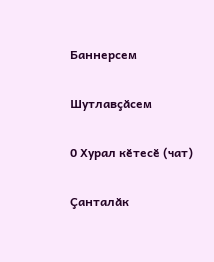Баннерсем

Шутлавҫӑсем

0 Хурал кӗтесӗ (чат)

Ҫанталӑк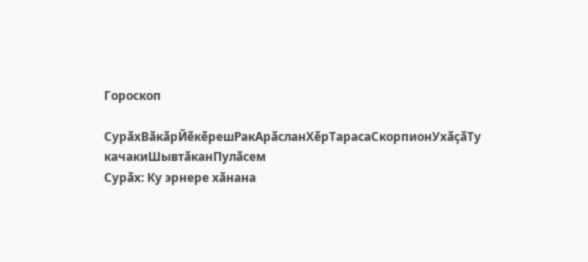Гороскоп

СурӑхВӑкӑрЙӗкӗрешРакАрӑсланХӗрТарасаСкорпионУхӑҫӑТу качакиШывтӑканПулӑсем
Сурӑх: Ку эрнере хӑнана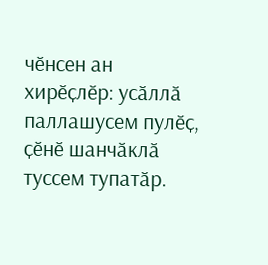чӗнсен ан хирӗҫлӗр: усӑллӑ паллашусем пулӗҫ, ҫӗнӗ шанчӑклӑ туссем тупатӑр.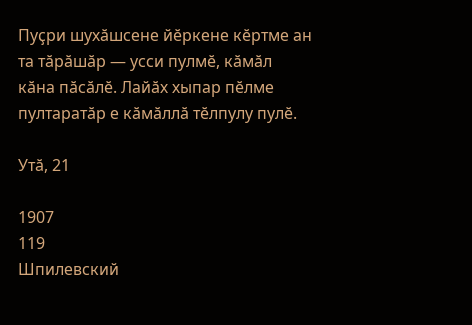Пуҫри шухӑшсене йӗркене кӗртме ан та тӑрӑшӑр — усси пулмӗ, кӑмӑл кӑна пӑсӑлӗ. Лайӑх хыпар пӗлме пултаратӑр е кӑмӑллӑ тӗлпулу пулӗ.

Утӑ, 21

1907
119
Шпилевский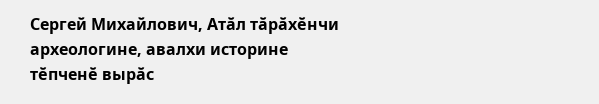Сергей Михайлович, Атӑл тӑрӑхӗнчи археологине, авалхи историне тӗпченӗ вырӑс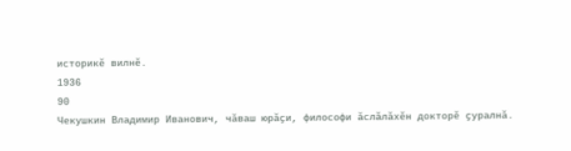историкӗ вилнӗ.
1936
90
Чекушкин Владимир Иванович, чӑваш юрӑҫи, философи ӑслӑлӑхӗн докторӗ ҫуралнӑ.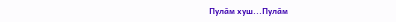Пулӑм хуш...Пулӑм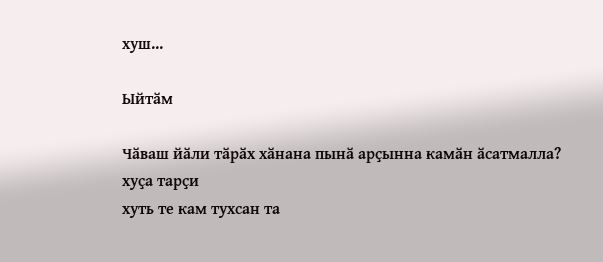хуш...

Ыйтӑм

Чӑваш йӑли тӑрӑх хӑнана пынӑ арҫынна камӑн ӑсатмалла?
хуҫа тарҫи
хуть те кам тухсан та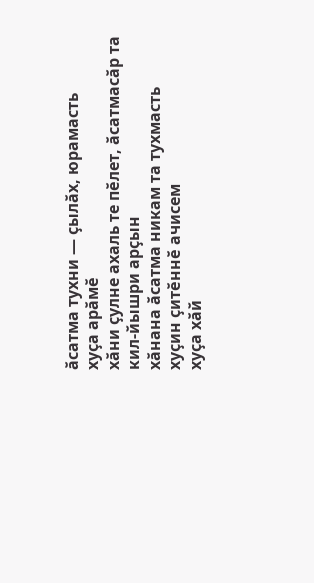ӑсатма тухни — ҫылӑх, юрамасть
хуҫа арӑмӗ
хӑни ҫулне ахаль те пӗлет, ӑсатмасӑр та
кил-йышри арҫын
хӑнана ӑсатма никам та тухмасть
хуҫин ҫитӗннӗ ачисем
хуҫа хӑй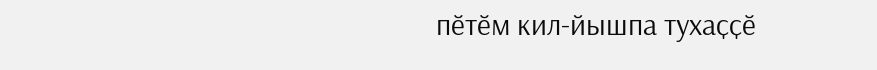пӗтӗм кил-йышпа тухаҫҫӗ